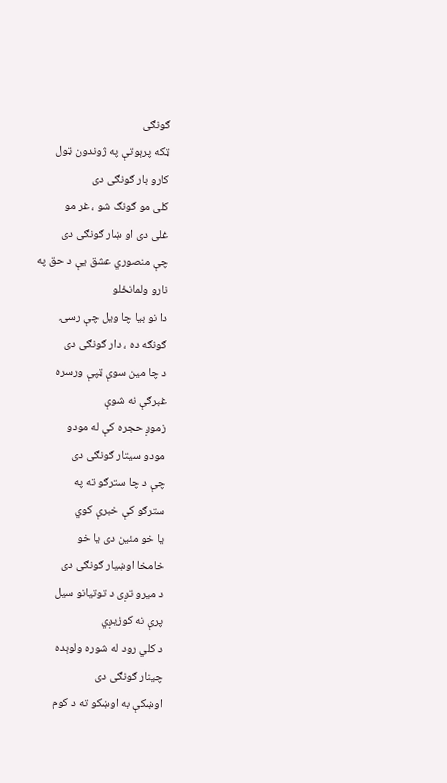ګونګی
ټکه پرېوتې په ژوندون ټول
کارو بار ګونګی دی
کلی مو ګونګ شو ، غر مو
غلی دی او ښار ګونګی دی
چې منصوري عشق يې د حق په
نارو ولمانځلو
دا نو بيا چا ويل چې رسۍ
ګونګه ده ، دار ګونګی دی
د چا مين سوې ټپې ورسره
غبرګې نه شوې
زموږ حجره کې له مودو
مودو سيتار ګونګی دی
چې د چا سترګو ته په
سترګو کې خبرې کوي
يا خو مئين دی يا خو
خامخا اوښيار ګونګی دی
د ميرو تږی د توتيانو سيل
پرې نه کوزيږي
د کلي رود له شوره ولوېده
چينار ګونګی دی
اوښکې به اوښکو ته د کوم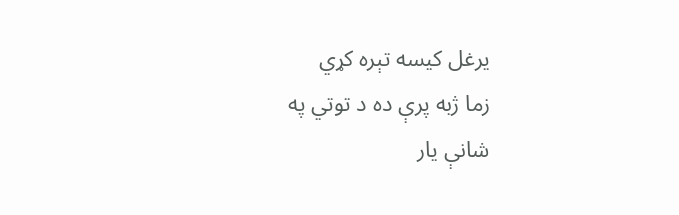يرغل کيسه تېره کړي
زما ژبه پرې ده د توتي په
شانې يار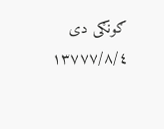ګونګی دی
١٣٧٧٧/٨/٤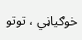خوګياڼي ، توتو